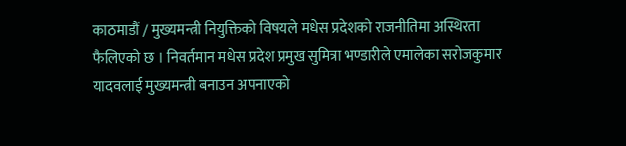काठमाडौं / मुख्यमन्त्री नियुक्तिको विषयले मधेस प्रदेशको राजनीतिमा अस्थिरता फैलिएको छ । निवर्तमान मधेस प्रदेश प्रमुख सुमित्रा भण्डारीले एमालेका सरोजकुमार यादवलाई मुख्यमन्त्री बनाउन अपनाएको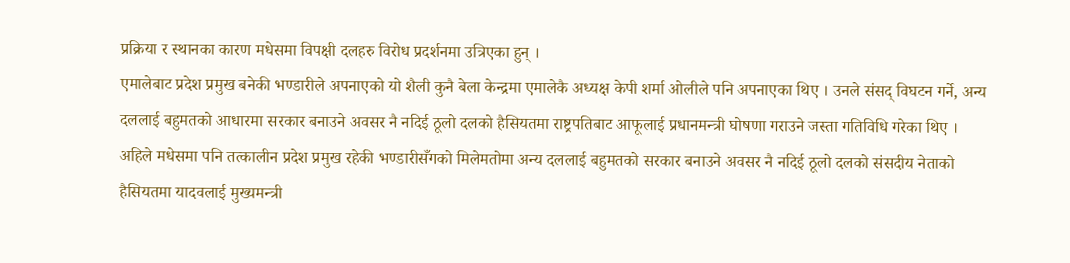प्रक्रिया र स्थानका कारण मधेसमा विपक्षी दलहरु विरोध प्रदर्शनमा उत्रिएका हुन् ।
एमालेबाट प्रदेश प्रमुख बनेकी भण्डारीले अपनाएको यो शैली कुनै बेला केन्द्रमा एमालेकै अध्यक्ष केपी शर्मा ओलीले पनि अपनाएका थिए । उनले संसद् विघटन गर्ने, अन्य दललाई बहुमतको आधारमा सरकार बनाउने अवसर नै नदिई ठूलो दलको हैसियतमा राष्ट्रपतिबाट आफूलाई प्रधानमन्त्री घोषणा गराउने जस्ता गतिविधि गरेका थिए । अहिले मधेसमा पनि तत्कालीन प्रदेश प्रमुख रहेकी भण्डारीसँगको मिलेमतोमा अन्य दललाई बहुमतको सरकार बनाउने अवसर नै नदिई ठूलो दलको संसदीय नेताको हैसियतमा यादवलाई मुख्यमन्त्री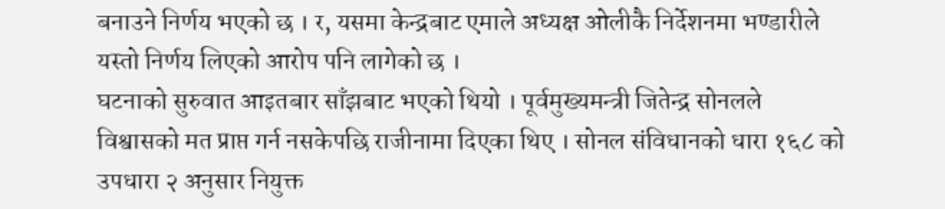बनाउने निर्णय भएको छ । र, यसमा केन्द्रबाट एमाले अध्यक्ष ओलीकै निर्देशनमा भण्डारीले यस्तो निर्णय लिएको आरोप पनि लागेको छ ।
घटनाको सुरुवात आइतबार साँझबाट भएको थियो । पूर्वमुख्यमन्त्री जितेन्द्र सोनलले विश्वासको मत प्राप्त गर्न नसकेपछि राजीनामा दिएका थिए । सोनल संविधानको धारा १६८ को उपधारा २ अनुसार नियुक्त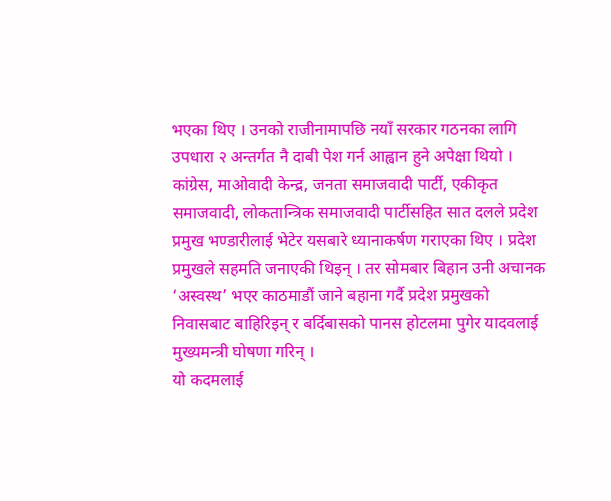भएका थिए । उनको राजीनामापछि नयाँ सरकार गठनका लागि उपधारा २ अन्तर्गत नै दाबी पेश गर्न आह्वान हुने अपेक्षा थियो । कांग्रेस, माओवादी केन्द्र, जनता समाजवादी पार्टी, एकीकृत समाजवादी, लोकतान्त्रिक समाजवादी पार्टीसहित सात दलले प्रदेश प्रमुख भण्डारीलाई भेटेर यसबारे ध्यानाकर्षण गराएका थिए । प्रदेश प्रमुखले सहमति जनाएकी थिइन् । तर सोमबार बिहान उनी अचानक ‘अस्वस्थ’ भएर काठमाडौं जाने बहाना गर्दै प्रदेश प्रमुखको निवासबाट बाहिरिइन् र बर्दिबासको पानस होटलमा पुगेर यादवलाई मुख्यमन्त्री घोषणा गरिन् ।
यो कदमलाई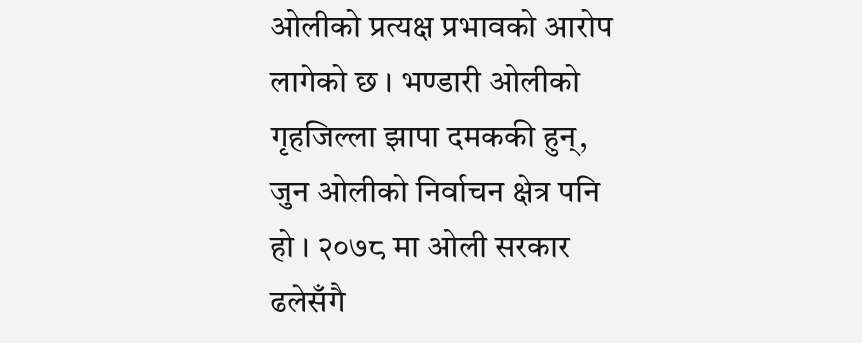ओलीको प्रत्यक्ष प्रभावको आरोप लागेको छ । भण्डारी ओलीको गृहजिल्ला झापा दमककी हुन्, जुन ओलीको निर्वाचन क्षेत्र पनि हो । २०७८ मा ओली सरकार ढलेसँगै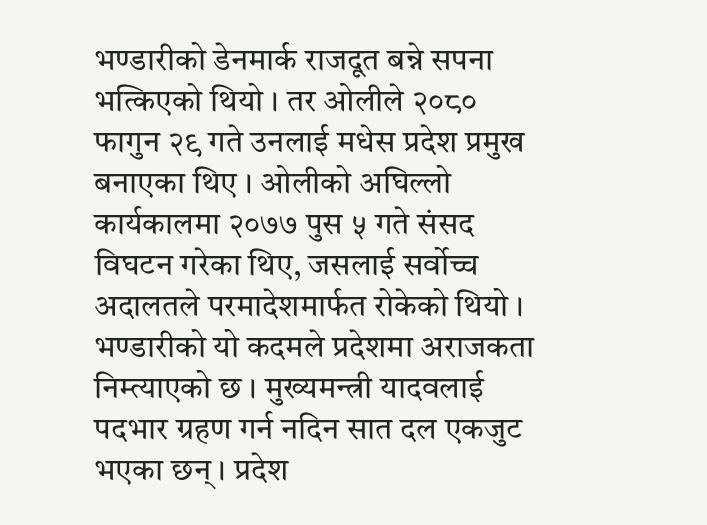भण्डारीको डेनमार्क राजदूत बन्ने सपना भत्किएको थियो । तर ओलीले २०८० फागुन २९ गते उनलाई मधेस प्रदेश प्रमुख बनाएका थिए । ओलीको अघिल्लो कार्यकालमा २०७७ पुस ५ गते संसद विघटन गरेका थिए, जसलाई सर्वोच्च अदालतले परमादेशमार्फत रोकेको थियो ।
भण्डारीको यो कदमले प्रदेशमा अराजकता निम्त्याएको छ । मुख्यमन्त्री यादवलाई पदभार ग्रहण गर्न नदिन सात दल एकजुट भएका छन् । प्रदेश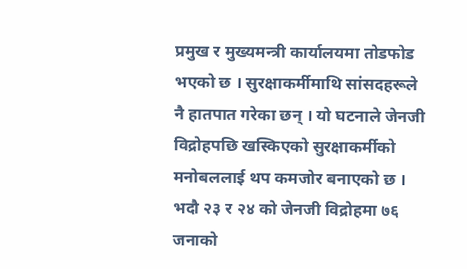प्रमुख र मुख्यमन्त्री कार्यालयमा तोडफोड भएको छ । सुरक्षाकर्मीमाथि सांसदहरूले नै हातपात गरेका छन् । यो घटनाले जेनजी विद्रोहपछि खस्किएको सुरक्षाकर्मीको मनोबललाई थप कमजोर बनाएको छ । भदौ २३ र २४ को जेनजी विद्रोहमा ७६ जनाको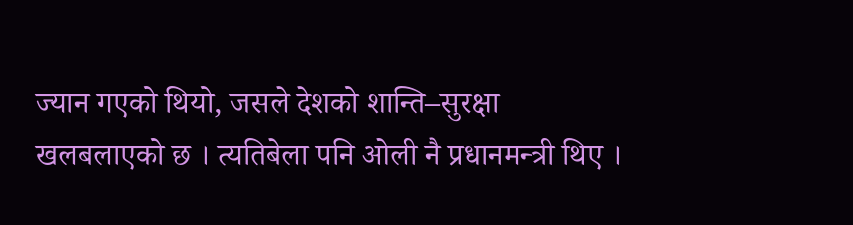ज्यान गएको थियो, जसले देशको शान्ति–सुरक्षा खलबलाएको छ । त्यतिबेला पनि ओली नै प्रधानमन्त्री थिए ।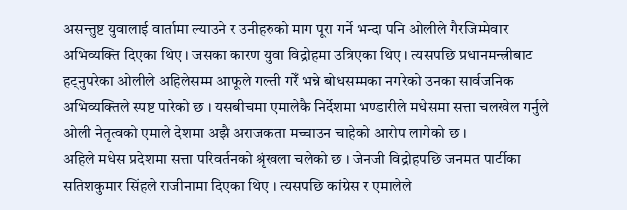असन्तुष्ट युवालाई वार्तामा ल्याउने र उनीहरुको माग पूरा गर्ने भन्दा पनि ओलीले गैरजिम्मेवार अभिव्यक्ति दिएका थिए । जसका कारण युवा विद्रोहमा उत्रिएका थिए । त्यसपछि प्रधानमन्त्रीबाट हट्नुपरेका ओलीले अहिलेसम्म आफूले गल्ती गरेँ भन्ने बोधसम्मका नगरेको उनका सार्वजनिक अभिव्यक्तिले स्पष्ट पारेको छ । यसबीचमा एमालेकै निर्देशमा भण्डारीले मधेसमा सत्ता चलखेल गर्नुले ओली नेतृत्वको एमाले देशमा अझै अराजकता मच्चाउन चाहेको आरोप लागेको छ ।
अहिले मधेस प्रदेशमा सत्ता परिवर्तनको श्रृंखला चलेको छ । जेनजी विद्रोहपछि जनमत पार्टीका सतिशकुमार सिंहले राजीनामा दिएका थिए । त्यसपछि कांग्रेस र एमालेले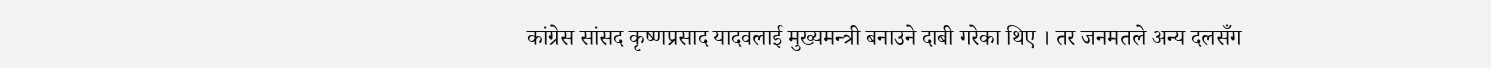कांग्रेस सांसद कृष्णप्रसाद यादवलाई मुख्यमन्त्री बनाउने दाबी गरेका थिए । तर जनमतले अन्य दलसँग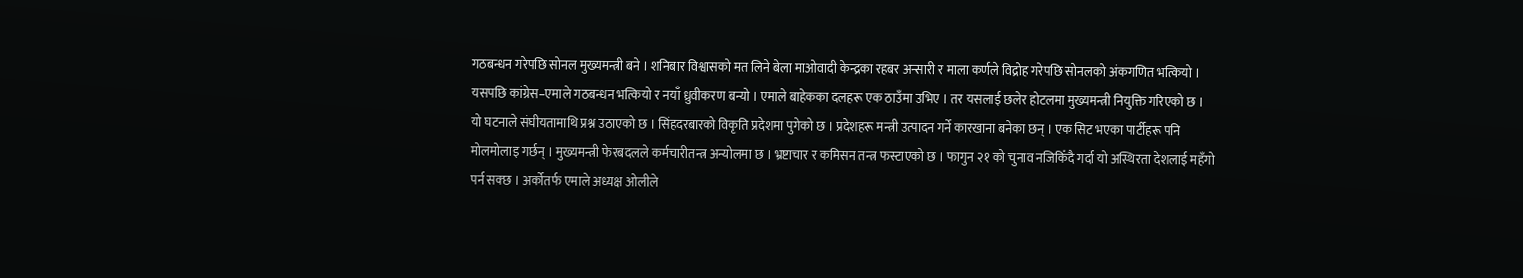गठबन्धन गरेपछि सोनल मुख्यमन्त्री बने । शनिबार विश्वासको मत लिने बेला माओवादी केन्द्रका रहबर अन्सारी र माला कर्णले विद्रोह गरेपछि सोनलको अंकगणित भत्कियो । यसपछि कांग्रेस–एमाले गठबन्धन भत्कियो र नयाँ ध्रुवीकरण बन्यो । एमाले बाहेकका दलहरू एक ठाउँमा उभिए । तर यसलाई छलेर होटलमा मुख्यमन्त्री नियुक्ति गरिएको छ ।
यो घटनाले संघीयतामाथि प्रश्न उठाएको छ । सिंहदरबारको विकृति प्रदेशमा पुगेको छ । प्रदेशहरू मन्त्री उत्पादन गर्ने कारखाना बनेका छन् । एक सिट भएका पार्टीहरू पनि मोलमोलाइ गर्छन् । मुख्यमन्त्री फेरबदलले कर्मचारीतन्त्र अन्योलमा छ । भ्रष्टाचार र कमिसन तन्त्र फस्टाएको छ । फागुन २१ को चुनाव नजिकिँदै गर्दा यो अस्थिरता देशलाई महँगो पर्न सक्छ । अर्कोतर्फ एमाले अध्यक्ष ओलीले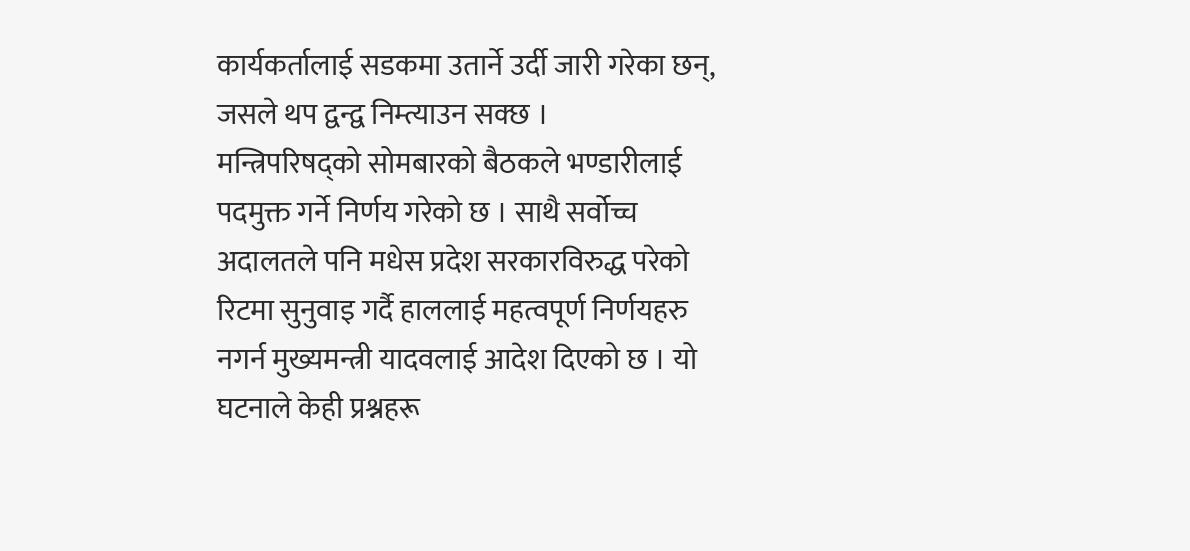कार्यकर्तालाई सडकमा उतार्ने उर्दी जारी गरेका छन्, जसले थप द्वन्द्व निम्त्याउन सक्छ ।
मन्त्रिपरिषद्को सोमबारको बैठकले भण्डारीलाई पदमुक्त गर्ने निर्णय गरेको छ । साथै सर्वोच्च अदालतले पनि मधेस प्रदेश सरकारविरुद्ध परेको रिटमा सुनुवाइ गर्दै हाललाई महत्वपूर्ण निर्णयहरु नगर्न मुख्यमन्त्री यादवलाई आदेश दिएको छ । यो घटनाले केही प्रश्नहरू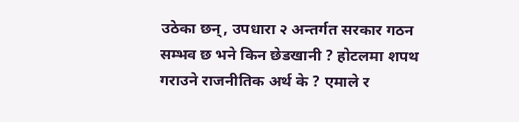उठेका छन्, उपधारा २ अन्तर्गत सरकार गठन सम्भव छ भने किन छेडखानी ? होटलमा शपथ गराउने राजनीतिक अर्थ के ? एमाले र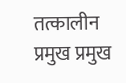तत्कालीन प्रमुख प्रमुख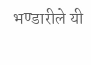भण्डारीले यी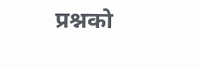प्रश्नको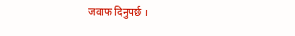जवाफ दिनुपर्छ ।